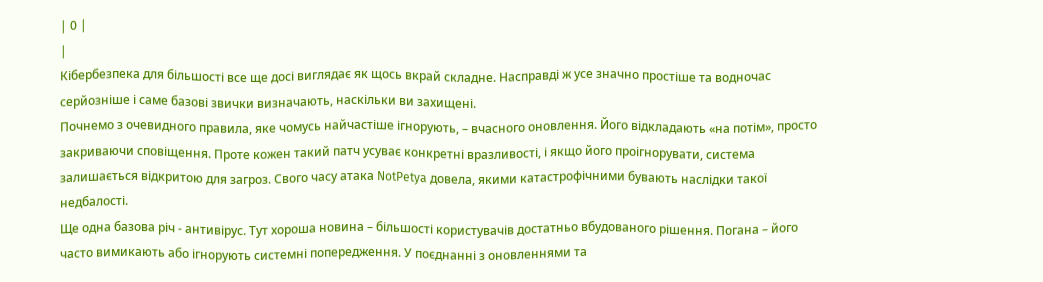| 0 |
|
Кібербезпека для більшості все ще досі виглядає як щось вкрай складне. Насправді ж усе значно простіше та водночас серйозніше і саме базові звички визначають, наскільки ви захищені.
Почнемо з очевидного правила, яке чомусь найчастіше ігнорують, – вчасного оновлення. Його відкладають «на потім», просто закриваючи сповіщення. Проте кожен такий патч усуває конкретні вразливості, і якщо його проігнорувати, система залишається відкритою для загроз. Свого часу атака NotPetya довела, якими катастрофічними бувають наслідки такої недбалості.
Ще одна базова річ - антивірус. Тут хороша новина – більшості користувачів достатньо вбудованого рішення. Погана – його часто вимикають або ігнорують системні попередження. У поєднанні з оновленнями та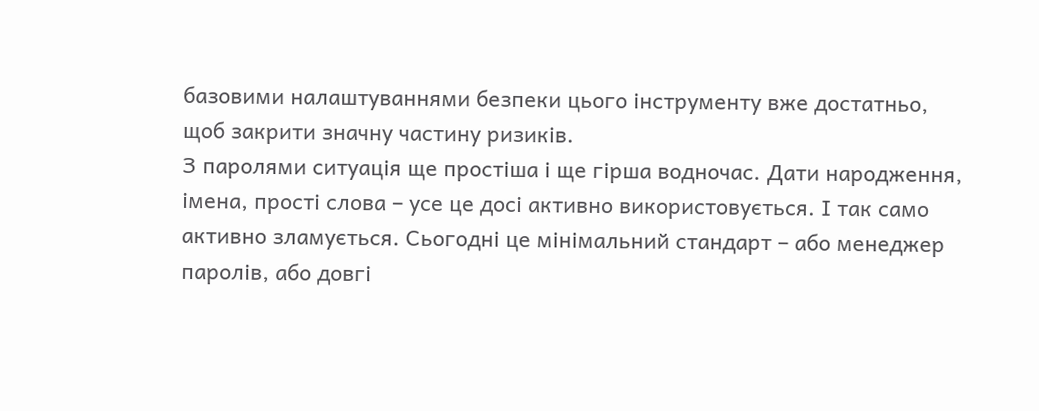базовими налаштуваннями безпеки цього інструменту вже достатньо, щоб закрити значну частину ризиків.
З паролями ситуація ще простіша і ще гірша водночас. Дати народження, імена, прості слова – усе це досі активно використовується. І так само активно зламується. Сьогодні це мінімальний стандарт – або менеджер паролів, або довгі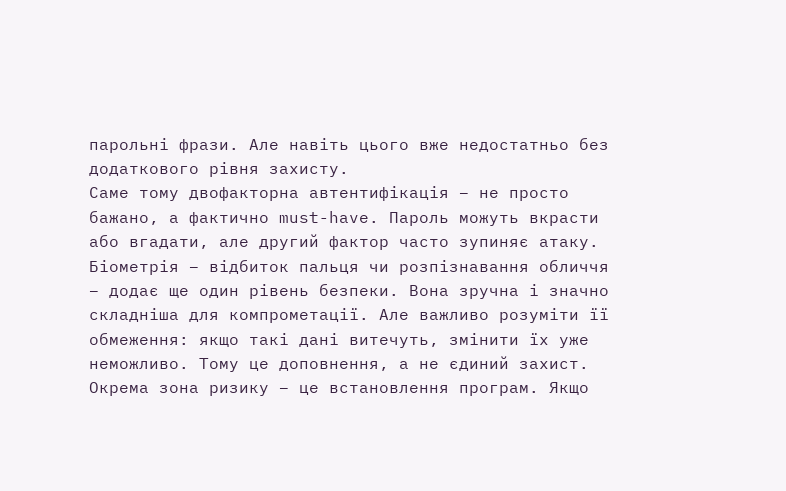парольні фрази. Але навіть цього вже недостатньо без додаткового рівня захисту.
Саме тому двофакторна автентифікація – не просто бажано, а фактично must-have. Пароль можуть вкрасти або вгадати, але другий фактор часто зупиняє атаку.
Біометрія – відбиток пальця чи розпізнавання обличчя – додає ще один рівень безпеки. Вона зручна і значно складніша для компрометації. Але важливо розуміти її обмеження: якщо такі дані витечуть, змінити їх уже неможливо. Тому це доповнення, а не єдиний захист.
Окрема зона ризику – це встановлення програм. Якщо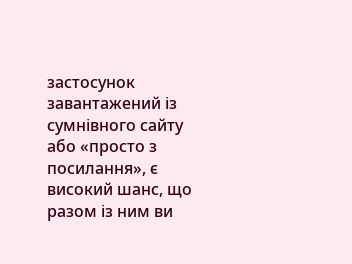застосунок завантажений із сумнівного сайту або «просто з посилання», є високий шанс, що разом із ним ви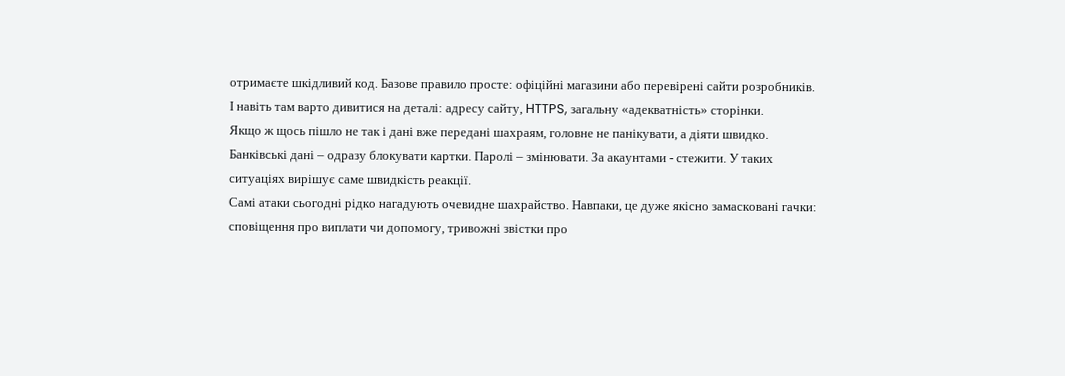отримаєте шкідливий код. Базове правило просте: офіційні магазини або перевірені сайти розробників. І навіть там варто дивитися на деталі: адресу сайту, HTTPS, загальну «адекватність» сторінки.
Якщо ж щось пішло не так і дані вже передані шахраям, головне не панікувати, а діяти швидко. Банківські дані – одразу блокувати картки. Паролі – змінювати. За акаунтами - стежити. У таких ситуаціях вирішує саме швидкість реакції.
Самі атаки сьогодні рідко нагадують очевидне шахрайство. Навпаки, це дуже якісно замасковані гачки: сповіщення про виплати чи допомогу, тривожні звістки про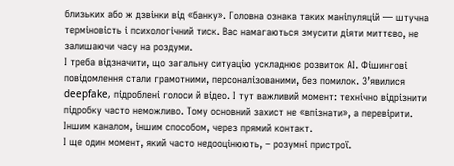близьких або ж дзвінки від «банку». Головна ознака таких маніпуляцій — штучна терміновість і психологічний тиск. Вас намагаються змусити діяти миттєво, не залишаючи часу на роздуми.
І треба відзначити, що загальну ситуацію ускладнює розвиток АІ. Фішингові повідомлення стали грамотними, персоналізованими, без помилок. З’явилися deepfake, підроблені голоси й відео. І тут важливий момент: технічно відрізнити підробку часто неможливо. Тому основний захист не «впізнати», а перевірити. Іншим каналом, іншим способом, через прямий контакт.
І ще один момент, який часто недооцінюють, – розумні пристрої.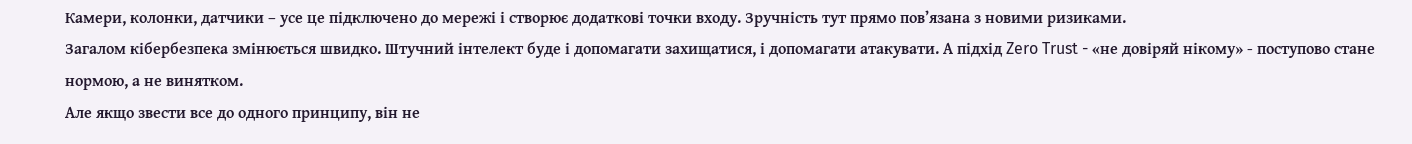Камери, колонки, датчики – усе це підключено до мережі і створює додаткові точки входу. Зручність тут прямо пов’язана з новими ризиками.
Загалом кібербезпека змінюється швидко. Штучний інтелект буде і допомагати захищатися, і допомагати атакувати. А підхід Zero Trust - «не довіряй нікому» - поступово стане нормою, а не винятком.
Але якщо звести все до одного принципу, він не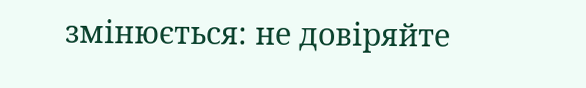змінюється: не довіряйте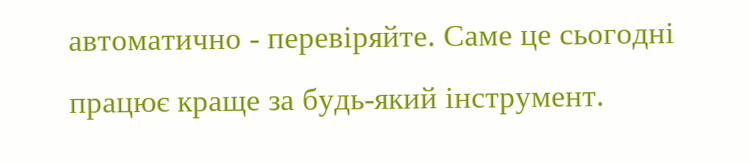автоматично - перевіряйте. Саме це сьогодні працює краще за будь-який інструмент.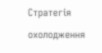Стратегія охолодження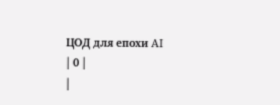ЦОД для епохи AI
| 0 |
|